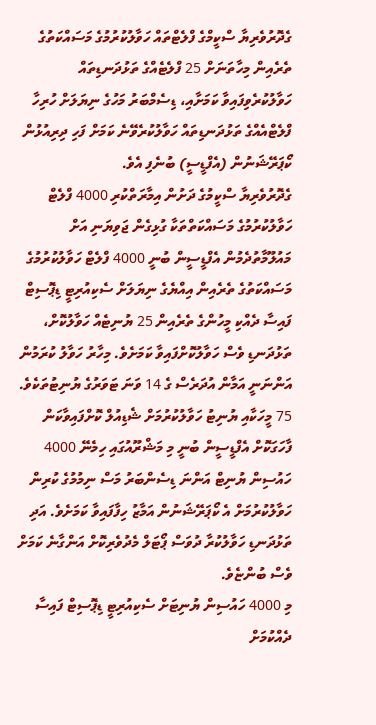ގެދޮރުވެރިޔާ ސްކީމްގެ ފްލެޓްތައް ހަވާލުކުރުމުގެ މަސައްކަތުގެ ތެރެއިން މިހާތަނަށް 25 ފްލެޓެއްގެ ތަޅުދަނޑިތައް ހަވާލުކުރެވިފައިވާ ކަމަށާއި، ޑިސެމްބަރު މަހުގެ ނިޔަލަށް ހުރިހާ ފްލެޓްއެއްގެ ތަޅުދަނޑިތައް ހަވާލުކުރެވޭނެ ކަމަށް ފަހި ދިރިއުޅުން ކޯޕަރޭޝަނުން (އެފްޑީސީ) ބުނެފި އެވެ.
ގެދޮރުވެރިޔާ ސްކީމުގެ ދަށުން އިމާރަތްކުރި 4000 ފްލެޓް ހަވާލުކުރުމުގެ މަސައްކަތްތަކާ ގުޅިގެން ޖަވިޔަނި އަށް މައުލޫމާތުދެމުން އެފްޑީސީން ބުނީ 4000 ފްލެޓް ހަވާލުކުރުމުގެ މަސައްކަތުގެ ތެރެއިން އިއްޔެގެ ނިޔަލަށް ސެކިއުރިޓީ ޑިޕޮސިޓް ފައިސާ ދެއްކި މީހުންގެ ތެރެއިން 25 ޔުނިޓެއް ހަވާލުކޮށް، ތަޅުދަނޑި ވެސް ހަވާލުކޮށްފައިވާ ކަމަށެވެ. މިހާރު ހަވާލު ކުރަމުން އަންނަނީ އަމާން އުދަރެސް ގެ 14 ވަނަ ޓަވަރުގެ ޔުނިޓުތަކެވެ.
75 މީހަކާއި ޔުނިޓު ހަވާލުކުރުމަށް ޝެޑިއުލް ކޮށްފައިވާކަން ފާހަގަކޮށް އެފްޑީސީން ބުނީ މި މަޝްރޫއުގައި ހިމެނޭ 4000 ހައުސިން ޔުނިޓް އަންނަ ޑިސެންބަރު މަސް ނިމުމުގެ ކުރިން ހަވާލުކުރުމަށް އެ ކޯޕަރޭޝަނުން އަމާޒު ހިފާފައިވާ ކަމަށެވެ. އަދި ތަޅުދަނޑި ހަވާލުކުރާ ދުވަސް ޕޯޓަލް މެދުވެރިކޮށް އަންގާނެ ކަމަށް ވެސް ބުންޏެވެ.
މި 4000 ހައުސިން ޔުނިޓަށް ސެކިއުރިޓީ ޑިޕޮސިޓް ފައިސާ ދެއްކުމަށް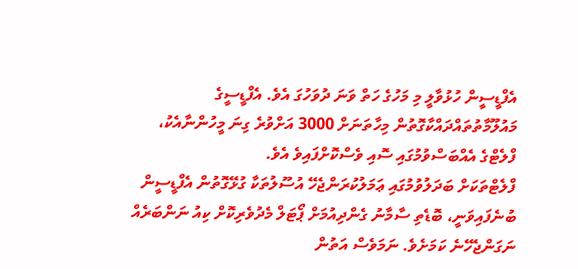އެފްޑީސީން ހުޅުވާލީ މި މަހުގެ ހަތް ވަނަ ދުވަހުގަ އެވެ. އެފްޑީސީގެ މައުލޫމާތުތައްދައްކާގޮތުން މިހާތަނަށް 3000 އަށްވުރެ ގިނަ މީހުންނާއެކު، ފްލެޓްގެ އެއްބަސްވުމުގައި ސޮއި ވެސްކޮށްފައިވެ އެވެ.
ފްލެޓްތަކަށް ބަދަލުވުމުގައި ޢަމަލުކުރަންޖެހޭ އުސޫލުތަކާ ގުޅޭގޮތުން އެފްޑީސީން ބުނެފައިވަނީ، ބޮޑެތި ސާމާނު ގެންދިއުމަށް ޕޯޓަލް މެދުވެރިކޮށް ކިއު ނަންބަރެއް ނަގަންޖެހޭނެ ކަމަށެވެ. ނަމަވެސް އަތުން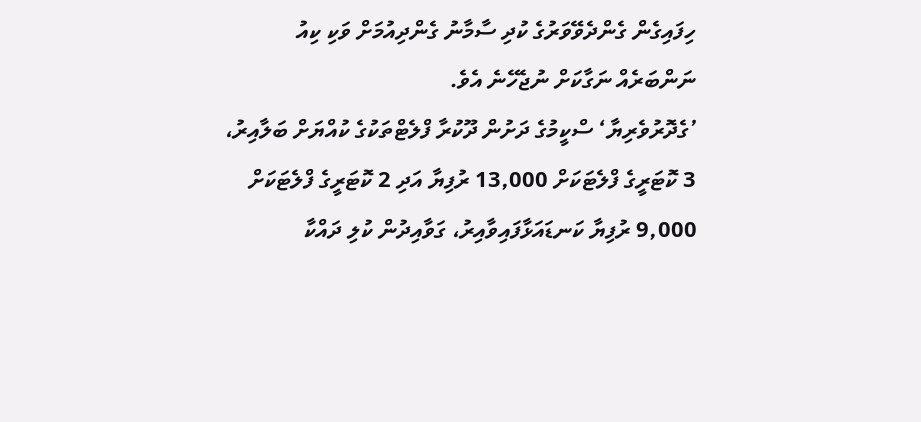ހިފައިގެން ގެންދެވޭވަރުގެ ކުދި ސާމާނު ގެންދިއުމަށް ވަކި ކިއު ނަންބަރެއް ނަގާކަށް ނުޖެހޭނެ އެވެ.
’ގެދޮރުވެރިޔާ‘ ސްކީމުގެ ދަށުން ދޫކުރާ ފްލެޓްތަކުގެ ކުއްޔަށް ބަލާއިރު، 3 ކޮޓަރީގެ ފްލެޓަކަށް 13,000 ރުފިޔާ އަދި 2 ކޮޓަރީގެ ފްލެޓަކަށް 9,000 ރުފިޔާ ކަނޑައަޅާފައިވާއިރު، ގަވާއިދުން ކުލި ދައްކާ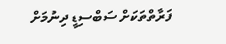ފަރާތްތަކަށް ސަބްސިޑީ ދިނުމަށް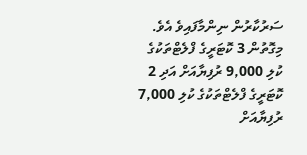ސަރުކާރުން ނިންމާފައިވެ އެވެ. މިގޮތުން 3 ކޮޓަރީގެ ފްލެޓްތަކުގެ ކުލި 9,000 ރުފިޔާއަށް އަދި 2 ކޮޓަރީގެ ފްލެޓްތަކުގެ ކުލި 7,000 ރުފިޔާއަށް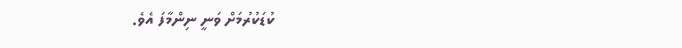ކުޑަކުރުމަށް ވަނީ ނިންމާފަ އެވެ.